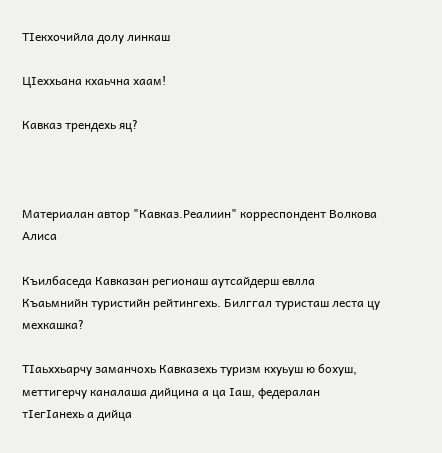ТIекхочийла долу линкаш

ЦIеххьана кхаьчна хаам!

Кавказ трендехь яц?



Материалан автор "Кавказ.Реалиин" корреспондент Волкова Алиса

Къилбаседа Кавказан регионаш аутсайдерш евлла Къаьмнийн туристийн рейтингехь. Билггал туристаш леста цу мехкашка?

ТIаьххьарчу заманчохь Кавказехь туризм кхуьуш ю бохуш, меттигерчу каналаша дийцина а ца Iаш, федералан тIегIанехь а дийца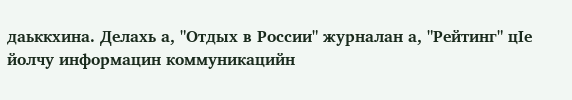даьккхина. Делахь а, "Отдых в России" журналан а, "Рейтинг" цIе йолчу информацин коммуникацийн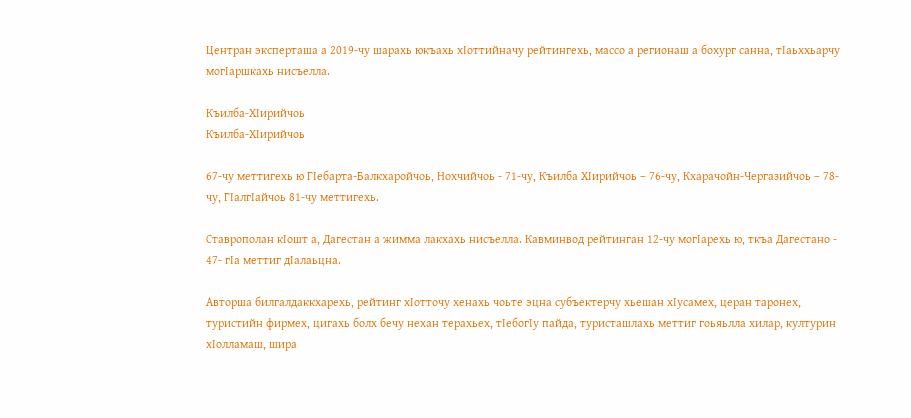Центран эксперташа а 2019-чу шарахь юкъахь хIоттийначу рейтингехь, массо а регионаш а бохург санна, тIаьххьарчу могIаршкахь нисъелла.

Къилба-ХIирийчоь
Къилба-ХIирийчоь

67-чу меттигехь ю ГIебарта-Балкхаройчоь, Нохчийчоь - 71-чу, Къилба ХIирийчоь – 76-чу, Кхарачойн-Чергазийчоь – 78-чу, ГIалгIайчоь 81-чу меттигехь.

Ставрополан кIошт а, Дагестан а жимма лакхахь нисъелла. Кавминвод рейтинган 12-чу могIарехь ю, ткъа Дагестано - 47- гIа меттиг дIалаьцна.

Авторша билгалдаккхарехь, рейтинг хIотточу хенахь чоьте эцна субъектерчу хьешан хIусамех, церан таронех, туристийн фирмех, цигахь болх бечу нехан терахьех, тIебогIу пайда, туристашлахь меттиг гоьяьлла хилар, културин хIолламаш, шира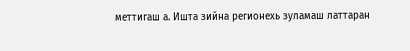меттигаш а. Ишта зийна регионехь зуламаш латтаран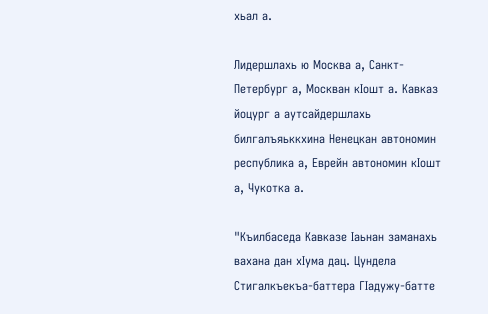хьал а.

Лидершлахь ю Москва а, Санкт-Петербург а, Москван кIошт а. Кавказ йоцург а аутсайдершлахь билгалъяьккхина Ненецкан автономин республика а, Еврейн автономин кIошт а, Чукотка а.

"Къилбаседа Кавказе Iаьнан заманахь вахана дан хIума дац. Цундела Стигалкъекъа-баттера ГIадужу-батте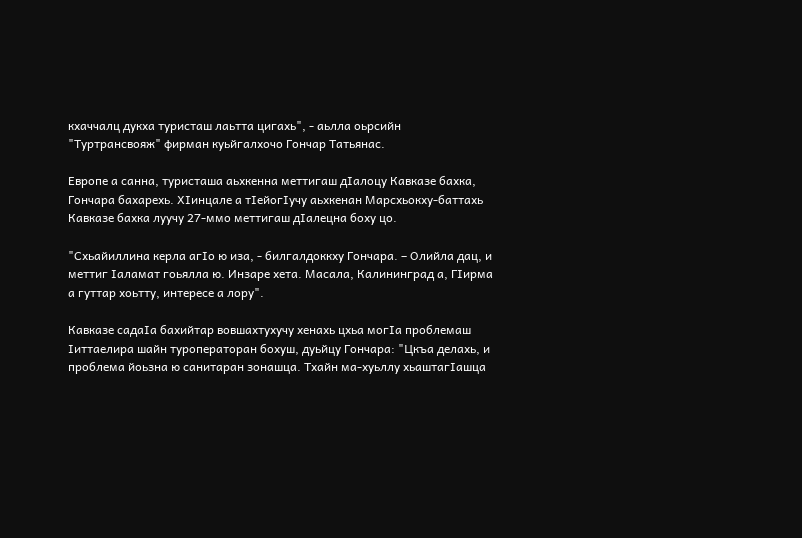кхаччалц дукха туристаш лаьтта цигахь", - аьлла оьрсийн "Туртрансвояж" фирман куьйгалхочо Гончар Татьянас.

Европе а санна, туристаша аьхкенна меттигаш дIалоцу Кавказе бахка, Гончара бахарехь. ХIинцале а тIейогIучу аьхкенан Марсхьокху-баттахь Кавказе бахка луучу 27-ммо меттигаш дIалецна боху цо.

"Схьайиллина керла агIо ю иза, - билгалдоккху Гончара. – Олийла дац, и меттиг Iаламат гоьялла ю. Инзаре хета. Масала, Калининград а, ГIирма а гуттар хоьтту, интересе а лору".

Кавказе садаIа бахийтар вовшахтухучу хенахь цхьа могIа проблемаш Iиттаелира шайн туроператоран бохуш, дуьйцу Гончара: "Цкъа делахь, и проблема йоьзна ю санитаран зонашца. Тхайн ма-хуьллу хьаштагIашца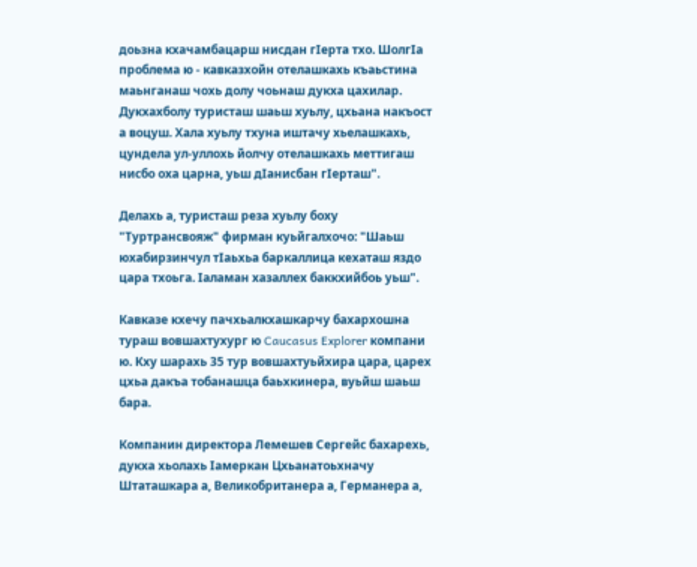доьзна кхачамбацарш нисдан гIерта тхо. ШолгIа проблема ю - кавказхойн отелашкахь къаьстина маьнганаш чохь долу чоьнаш дукха цахилар. Дукхахболу туристаш шаьш хуьлу, цхьана накъост а воцуш. Хала хуьлу тхуна иштачу хьелашкахь, цундела ул-уллохь йолчу отелашкахь меттигаш нисбо оха царна, уьш дIанисбан гIерташ".

Делахь а, туристаш реза хуьлу боху "Туртрансвояж" фирман куьйгалхочо: "Шаьш юхабирзинчул тIаьхьа баркаллица кехаташ яздо цара тхоьга. Iаламан хазаллех баккхийбоь уьш".

Кавказе кхечу пачхьалкхашкарчу бахархошна тураш вовшахтухург ю Caucasus Explorer компани ю. Кху шарахь 35 тур вовшахтуьйхира цара, царех цхьа дакъа тобанашца баьхкинера, вуьйш шаьш бара.

Компанин директора Лемешев Сергейс бахарехь, дукха хьолахь Iамеркан Цхьанатоьхначу Штаташкара а, Великобританера а, Германера а,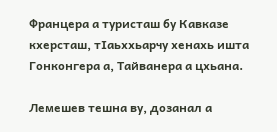Францера а туристаш бу Кавказе кхерсташ, тIаьххьарчу хенахь ишта Гонконгера а, Тайванера а цхьана.

Лемешев тешна ву, дозанал а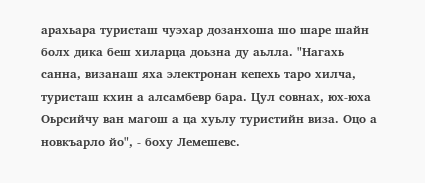арахьара туристаш чуэхар дозанхоша шо шаре шайн болх дика беш хиларца доьзна ду аьлла. "Нагахь санна, визанаш яха электронан кепехь таро хилча, туристаш кхин а алсамбевр бара. Цул совнах, юх-юха Оьрсийчу ван магош а ца хуьлу туристийн виза. Оцо а новкъарло йо", - боху Лемешевс.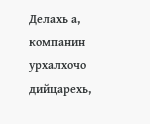Делахь а, компанин урхалхочо дийцарехь,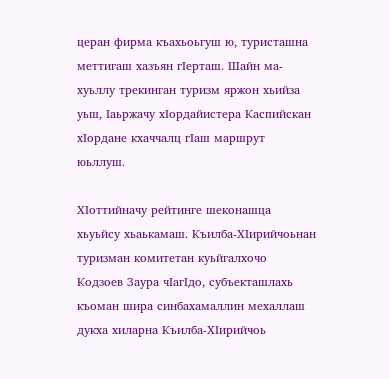церан фирма къахьоьгуш ю, туристашна меттигаш хазъян гIерташ. Шайн ма-хуьллу трекинган туризм яржон хьийза уьш, Iаьржачу хIордайистера Каспийскан хIордане кхаччалц гIаш маршрут юьллуш.

ХIоттийначу рейтинге шеконашца хьуьйсу хьаькамаш. Къилба-ХIирийчоьнан туризман комитетан куьйгалхочо Кодзоев Заура чIагIдо, субъекташлахь къоман шира синбахамаллин мехаллаш дукха хиларна Къилба-ХIирийчоь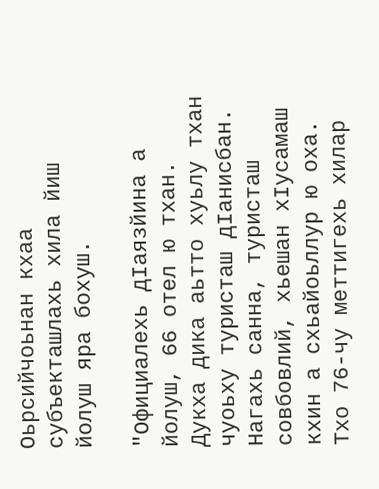Оьрсийчоьнан кхаа субъекташлахь хила йиш йолуш яра бохуш.

"Официалехь дIаязйина а йолуш, 66 отел ю тхан. Дукха дика аьтто хуьлу тхан чуоьху туристаш дIанисбан. Нагахь санна, туристаш совбовлий, хьешан хIусамаш кхин а схьайоьллур ю оха. Тхо 76-чу меттигехь хилар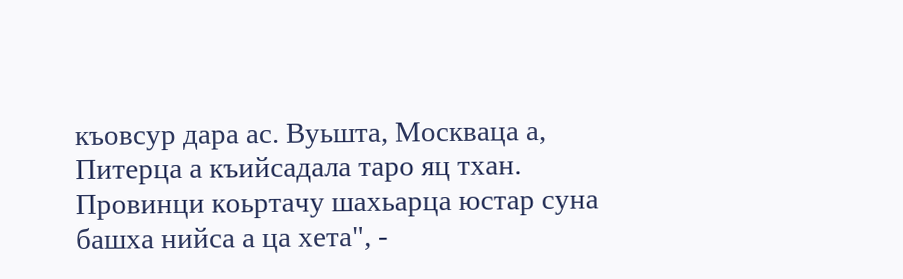къовсур дара ас. Вуьшта, Москваца а, Питерца а къийсадала таро яц тхан. Провинци коьртачу шахьарца юстар суна башха нийса а ца хета", -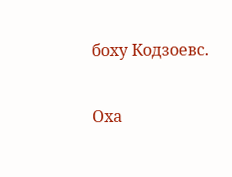боху Кодзоевс.

Оха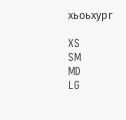хьоьхург

XS
SM
MD
LG